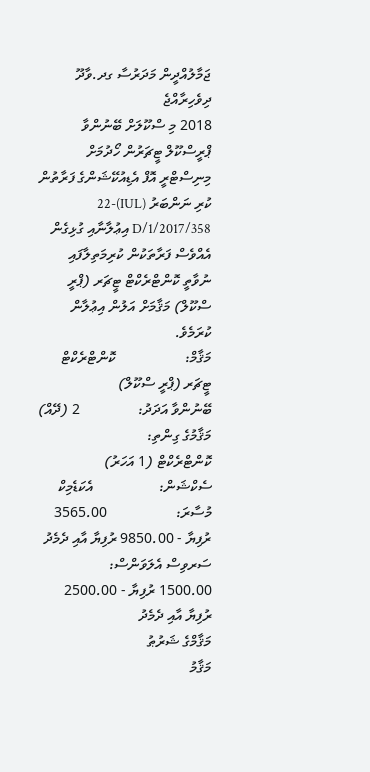ޖަމާލުއްދީން މަދަރުސާ ގދ.ވާދޫ
ދިވެހިރާއްޖެ
2018 މި ސްކޫލަށް ބޭނުންވާ ޕްރީސްކޫލް ޓީޗަރުން ހޯދުމަށް މިނިސްޓްރީ އޮފް އެޑިއުކޭޝަންގެ ފަރާތުން ކުރި ނަންބަރު (IUL)22-D/1/2017/358 އިޢުލާނާއި ގުޅިގެން އެއްވެސް ފަރާތަކުން ކުރިމަތިލާފައި ނުވާތީ ކޮންޓްރެކްޓް ޓީޗަރ (ޕްރީ ސްކޫލް) މަޤާމަށް އަލުން އިޢުލާން ކުރަމެވެ.
މަޤާމް:                   ކޮންޓްރެކްޓް ޓީޗަރ (ޕްރީ ސްކޫލް)
ބޭނުންވާ އަދަދު:                2 (ދޭއް)
މަޤާމުގެ ގިންތި:                ކޮންޓްރެކްޓް (1 އަހަރު)
ސެކްޝަން:                  އެކަޑެމިކް
މުސާރަ:                   3565.00 ރުފިޔާ - 9850.00 ރުފިޔާ އާއި ދެމެދު
ސަރވިސް އެލަވަންސް:              1500.00 ރުފިޔާ - 2500.00 ރުފިޔާ އާއި ދެމެދު
މަޤާމްގެ ޝަރުޠު
މަޤާމު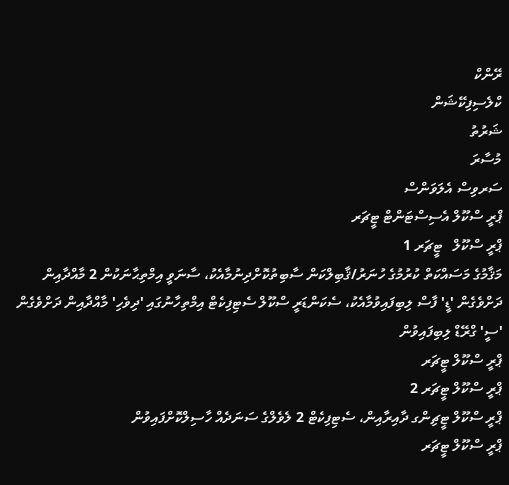ރޭންކް
ކްލެސިފިކޭޝަން
ޝަރުތު
މުސާރަ
ސަރވިސް އެލަވަންސް
ޕްރީ ސްކޫލް އެސިސްޓަންޓް ޓީޗަރ
ޕްރީ ސްކޫލް   ޓީޗަރ 1
މަޤާމުގެ މަސައްކަތް ކުރުމުގެ ހުނަރު/ޤާބިލްކަން ސާބިތުކޮށްދިނުމާއެކު، ސާނަވީ އިމްތިޙާނަކުން 2 މާއްދާއިން ދަށްވެގެން 'ޑީ' ފާސް ލިބިފައިވުމާއެކު، ސެކަންޑަރީ ސްކޫލް ސެޓިފިކެޓް އިމްތިހާނުގައި 'ދިވެހި' މާއްދާއިން ދަށްވެގެން 'ސީ' ގްރޭޑް ލިބިފައިވުން
ޕްރީ ސްކޫލް ޓީޗަރ
ޕްރީ ސްކޫލް ޓީޗަރ 2
ޕްރީ ސްކޫލް ޓީޗިންގ ދާއިރާއިން، ސެޓިފިކެޓް 2 ލެވެލްގެ ސަނަދެއް ހާސިލްކޮށްފައިވުން
ޕްރީ ސްކޫލް ޓީޗަރ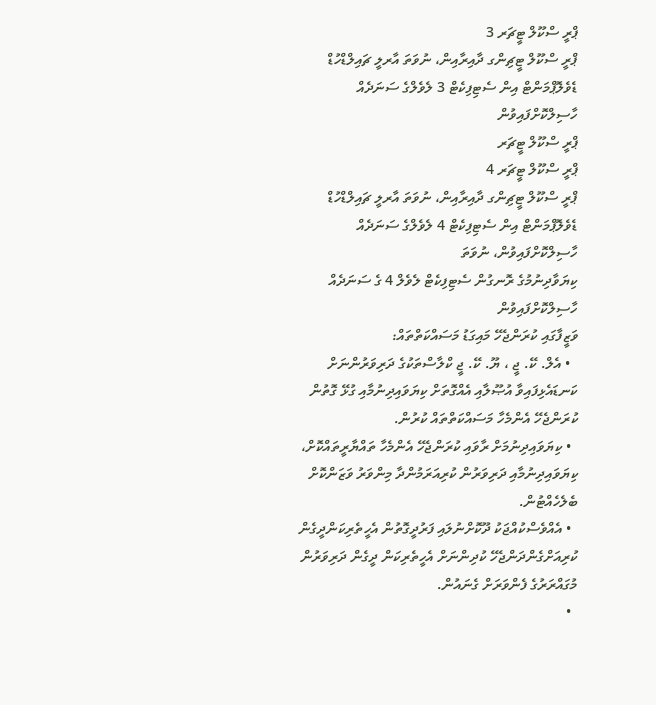ޕްރީ ސްކޫލް ޓީޗަރ 3
ޕްރީ ސްކޫލް ޓީޗިންގ ދާއިރާއިން، ނުވަތަ އާރލީ ޗައިލްޑްހުޑް ޑެވެލޮޕްމަންޓް އިން ސެޓިފިކެޓް 3 ލެވެލްގެ ސަނަދެއް ހާސިލްކޮށްފައިވުން
ޕްރީ ސްކޫލް ޓީޗަރ
ޕްރީ ސްކޫލް ޓީޗަރ 4
ޕްރީ ސްކޫލް ޓީޗިންގ ދާއިރާއިން، ނުވަތަ އާރލީ ޗައިލްޑްހުޑް ޑެވެލޮޕްމަންޓް އިން ސެޓިފިކެޓް 4 ލެވެލްގެ ސަނަދެއް ހާސިލްކޮށްފައިވުން، ނުވަތަ
ކިޔަވާދިނުމުގެ ރޮނގުން ސެޓިފިކެޓް ލެވެލް 4 ގެ ސަނަދެއް ހާސިލްކޮށްފައިވުން
ވަޒީފާގައި ކުރަންޖެހޭ މައިގަޑު މަސައްކަތްތައް:
  • އެލް. ކޭ. ޖީ ، ޔޫ. ކޭ. ޖީ ކްލާސްތަކުގެ ދަރިވަރުންނަށް ކަނޑައެޅިފައިވާ އުޞޫލާއި އެއްގޮތަށް ކިޔަވައިދިނުމާއި ގުޅޭ ގޮތުން ކުރަންޖެހޭ އެންމެހާ މަސައްކަތްތައް ކުރުން.
  • ކިޔަވައިދިނުމަށް ރާވައި ކުރަންޖެހޭ އެންމެހާ ތައްޔާރީތައްކޮށް، ކިޔަވައިދިނުމާއި ދަރިވަރުން ކުރިއަރަމުންދާ މިންވަރު ވަޒަންކޮށް ބެލެހެއްޓުން.
  • އެއްވެސްކުއްޖަކު ދޫކޮށްނުލައި ފަރުދީގޮތުން އެހީތެރިކަންދީގެން ކުރިއަށްގެންދަންޖެހޭ ކުދިންނަށް އެހީތެރިކަން ދީގެން ދަރިވަރުން މުގައްރަރުގެ ފެންވަރަށް ގެނައުން.
  •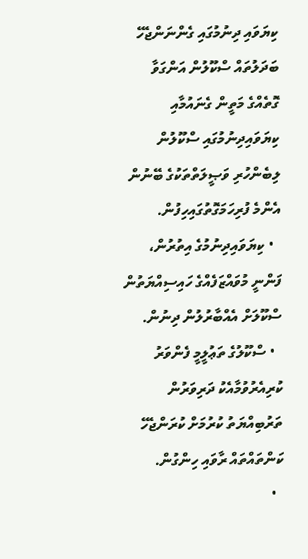ކިޔަވައި ދިނުމުގައި ގެންނަންޖެހޭ ބަދަލުތައް ސްކޫލުން އަންގަވާ ގޮތެއްގެ މަތީން ގެނައުމާއި ކިޔަވައިދިނުމުގައި ސްކޫލުން ލިބެންހުރި ވަޞީލަތްތަކުގެ ބޭނުން އެންމެ ފުރިހަމަގޮތުގައިހިފުން.
  • ކިޔަވައިދިނުމުގެ އިތުރުން، ފަންނީ މުވައްޒަފެއްގެ ހައިސިއްޔަތުން ސްކޫލަށް އެއްބާރުލުން ދިނުން.
  • ސްކޫލުގެ ތަޢުލީމީ ފެންވަރު ކުރިއެރުވުމާއެކު ދަރިވަރުން ތަރުބިއްޔަތު ކުރުމަށް ކުރަންޖެހޭ ކަންތައްތައް ރާވައި ހިންގުން.
  •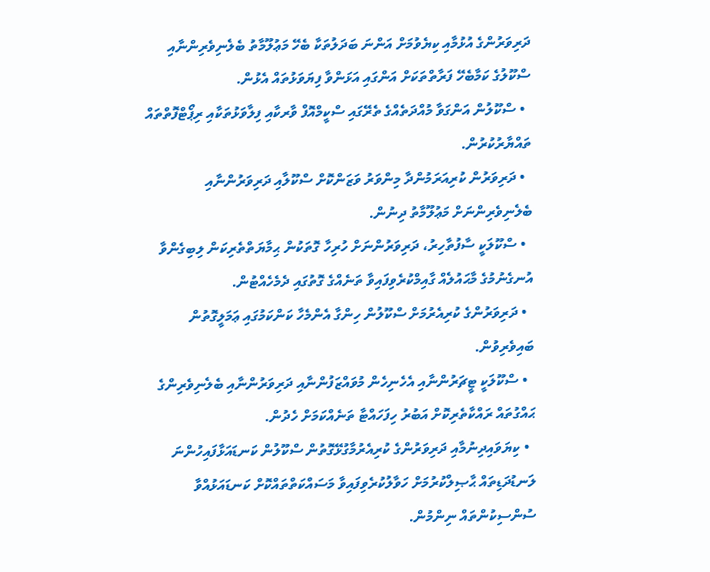ދަރިވަރުންގެ އުޅުމާއި ކިޔެވުމަށް އަންނަ ބަދަލުތަކާ ބެހޭ މަޢުލޫމާތު ބެލެނިވެރިންނާއި ސްކޫލުގެ ކަމާބެހޭ ފަރާތްތަކަށް އަންގައި އަޅަންވާ ފިޔަވަޅުތައް އެޅުން.
  • ސްކޫލުން އަންގަވާ މުއްދަތެއްގެ ތެރޭގައި ސްކީމްއޮފް ވާރކާއި ފިލާވަޅުތަކާއި ރިޕޯޓްފޮތްތައް ތައްޔާރުކުރުން.
  • ދަރިވަރުން ކުރިއަރަމުންދާ މިންވަރު ވަޒަންކޮށް ސްކޫލާއި ދަރިވަރުންނާއި ބެލެނިވެރިންނަށް މަޢުލޫމާތު ދިނުން.
  • ސްކޫލަކީ ސާފުތާހިރު، ދަރިވަރުންނަށް ހުރިހާ ގޮތަކުން ޙިމާޔަތްތެރިކަން ލިބިގެންވާ އުނގެނުމުގެ މާޙައުލެއް ގާއިމްކުރެވިފައިވާ ތަނެއްގެ ގޮތުގައި ދެމެހެއްޓުން.
  • ދަރިވަރުންގެ ކުރިއެރުމަށް ސްކޫލުން ހިންގާ އެންމެހާ ކަންކަމުގައި ޢަމަލީގޮތުން ބައިވެރިވުން.
  • ސްކޫލަކީ ޓީޗަރުންނާއި އެހެނިހެން މުވައްޒަފުންނާއި ދަރިވަރުންނާއި ބެލެނިވެރިންގެ ޙައްގުތައް ރައްކާތެރިކޮށް އަބުރު ހިފަހައްޓާ ތަނެއްކަމަށް ހެދުން.
  • ކިޔަވައިދިނުމާއި ދަރިވަރުންގެ ކުރިއެރުމާގުޅޭގޮތުން ސްކޫލުން ކަނޑައަޅާފައިހުންނަ ލަނޑުދަޑިތައް ޙާޞިލްކުރުމަށް ހަވާލުކުރެވިފައިވާ މަސައްކަތްތައްކޮށް ކަނޑައަޅުއްވާ ސުންސިކުންތައް ނިންމުން.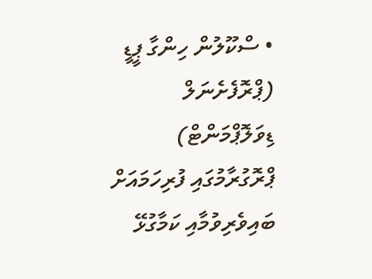• ސްކޫލުން ހިންގާ ޕީޑީ (ޕްރޮފެށެނަލް ޑިވަލޮޕްމަންޓް) ޕްރޮގުރާމުގައި ފުރިހަމައަށް ބައިވެރިވުމާއި ކަމާގުޅޭ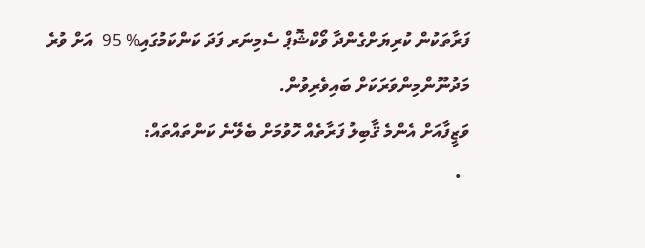ފަރާތަކުން ކުރިޔަށްގެންދާ ވޯކްޝޮޕް ސެމިނަރ ފަދަ ކަންކަމުގައި% 95  އަށް ވުރެ މަދުނޫންމިންވަރަކަށް ބައިވެރިވުން.
ވަޒީފާއަށް އެންމެ ޤާބިލު ފަރާތެއް ހޮވުމަށް ބެލޭނެ ކަންތައްތައް:
  •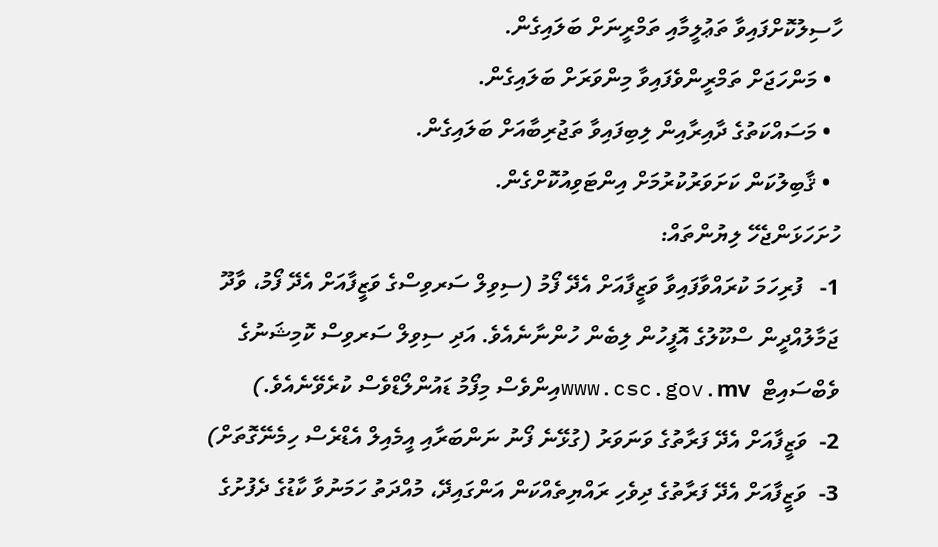ހާސިލުކޮށްފައިވާ ތަޢުލީމާއި ތަމްރީނަށް ބަލައިގެން.
  • މަންހަޖަށް ތަމްރީންވެފައިވާ މިންވަރަށް ބަލައިގެން.
  • މަސައްކަތުގެ ދާއިރާއިން ލިބިފައިވާ ތަޖުރިބާއަށް ބަލައިގެން.
  • ޤާބިލުކަން ކަށަވަރުކުރުމަށް އިންޓަވިއުކޮށްގެން.
ހުށަހަޅަންޖެހޭ ލިޔުންތައް:
1-   ފުރިހަމަ ކުރައްވާފައިވާ ވަޒީފާއަށް އެދޭ ފޯމު (ސިވިލް ސަރވިސްގެ ވަޒީފާއަށް އެދޭ ފޯމު، ވާދޫ ޖަމާލުއްދީން ސްކޫލުގެ އޮފީހުން ލިބެން ހުންނާނެއެވެ. އަދި ސިވިލް ސަރވިސް ކޮމިޝަނުގެ ވެބްސައިޓް  www.csc.gov.mvއިންވެސް މިފޯމު ޑައުންލޯޑްވެސް ކުރެވޭނެއެވެ.)
2-  ވަޒީފާއަށް އެދޭ ފަރާތުގެ ވަނަވަރު (ގުޅޭނެ ފޯނު ނަންބަރާއި އީމެއިލް އެޑްރެސް ހިމެނޭގޮތަށް)
3-  ވަޒީފާއަށް އެދޭ ފަރާތުގެ ދިވެހި ރައްޔިތެއްކަން އަންގައިދޭ، މުއްދަތު ހަމަނުވާ ކާޑުގެ ދެފުށުގެ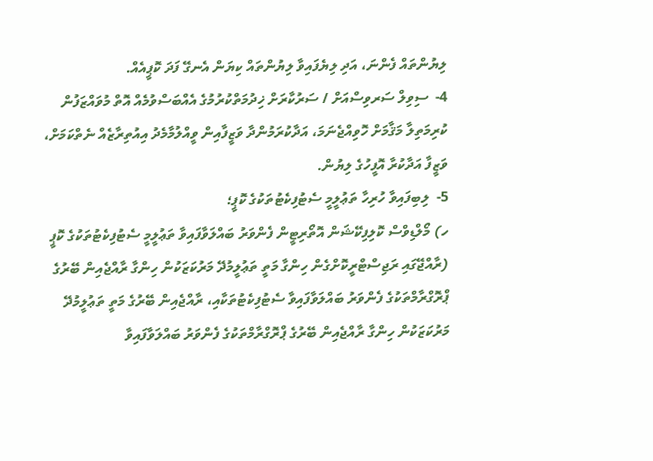ލިޔުންތައް ފެންނަ، އަދި ލިޔެފައިވާ ލިޔުންތައް ކިޔަން އެނގޭ ފަދަ ކޮޕީއެއް.
4-  ސިވިލް ސަރވިސްއަށް / ސަރުކާރަށް ޚިދުމަތްކުރުމުގެ އެއްބަސްވުމެއް އޮތް މުވައްޒަފުން ކުރިމަތިލާ މަޤާމަށް ހޮވިއްޖެނަމަ، އަދާކުރަމުންދާ ވަޒީފާއިން ވީއްލުމާމެދު އިއުތިރާޒެއް ނެތްކަމަށް، ވަޒީފާ އަދާކުރާ އޮފީހުގެ ލިޔުން.
5-  ލިބިފައިވާ ހުރިހާ ތަޢުލީމީ ސެޓުފިކެޓުތަކުގެ ކޮޕީ؛
ހ) މޯލްޑިވްސް ކޮލިފިކޭޝަން އޮތޯރިޓީން ފެންވަރު ބައްލަވާފައިވާ ތަޢުލީމީ ސެޓުފިކެޓުތަކުގެ ކޮޕީ (ރާއްޖޭގައި ރަޖިސްޓްރީކޮށްގެން ހިންގާ މަތީ ތަޢުލީމުދޭ މަރުކަޒަކުން ހިންގާ ރާއްޖެއިން ބޭރުގެ ޕްރޮގްރާމްތަކުގެ ފެންވަރު ބައްލަވާފައިވާ ސެޓުފިކެޓުތަކާއި، ރާއްޖެއިން ބޭރުގެ މަތީ ތަޢުލީމުދޭ މަރުކަޒަކުން ހިންގާ ރާއްޖެއިން ބޭރުގެ ޕްރޮގްރާމްތަކުގެ ފެންވަރު ބައްލަވާފައިވާ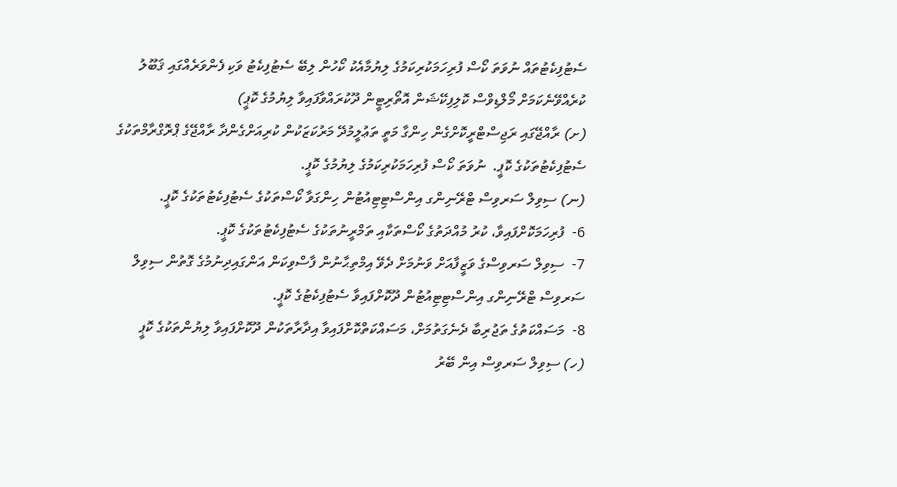ސެޓުފިކެޓުތައް ނުވަތަ ކޯސް ފުރިހަމަކުރިކަމުގެ ލިޔުމާއެކު ކޯހުން ލިބޭ ސެޓުފިކެޓު ވަކި ފެންވަރެއްގައި ޤަބޫލު ކުރެއްވޭނެކަމަށް މޯލްޑިވްސް ކޮލިފިކޭޝަން އޮތޯރިޓީން ދޫކުރައްވާފައިވާ ލިޔުމުގެ ކޮޕީ)
(ށ) ރާއްޖޭގައި ރަޖިސްޓްރީކޮށްގެން ހިންގާ މަތީ ތަޢުލީމުދޭ މަރުކަޒަކުން ކުރިއަށްގެންދާ ރާއްޖޭގެ ޕްރޮގްރާމްތަކުގެ ސެޓުފިކެޓުތަކުގެ ކޮޕީ.  ނުވަތަ ކޯސް ފުރިހަމަކުރިކަމުގެ ލިޔުމުގެ ކޮޕީ.
(ނ) ސިވިލް ސަރވިސް ޓްރޭނިންގ އިންސްޓިޓިއުޓުން ހިންގަވާ ކޯސްތަކުގެ ސެޓުފިކެޓުތަކުގެ ކޮޕީ.
6-  ފުރިހަމަކޮށްފައިވާ، ކުރު މުއްދަތުގެ ކޯސްތަކާއި ތަމްރީނުތަކުގެ ސެޓުފިކެޓުތަކުގެ ކޮޕީ.
7-  ސިވިލް ސަރވިސްގެ ވަޒީފާއަށް ވަނުމަށް ދެވޭ އިމްތިޙާނުން ފާސްވިކަން އަންގައިދިނުމުގެ ގޮތުން ސިވިލް ސަރވިސް ޓްރޭނިންގ އިންސްޓިޓިއުޓުން ދޫކޮށްފައިވާ ސެޓުފިކެޓުގެ ކޮޕީ.
8-  މަސައްކަތުގެ ތަޖުރިބާ ދެނެގަތުމަށް، މަސައްކަތްކޮށްފައިވާ އިދާރާތަކުން ދޫކޮށްފައިވާ ލިޔުންތަކުގެ ކޮޕީ
(ހ) ސިވިލް ސަރވިސް އިން ބޭރު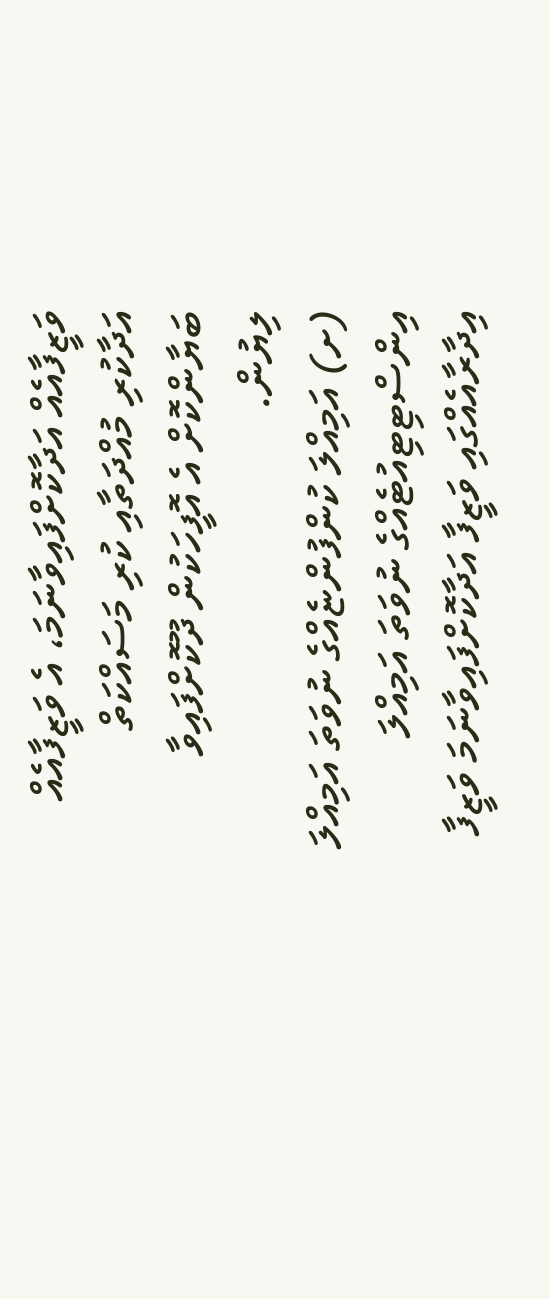ވަޒީފާއެއް އަދާކޮށްފައިވާނަމަ، އެ ވަޒީފާއެއް އަދާކުރި މުއްދަތާއި ކުރި މަސައްކަތް ބަޔާންކޮށް އެ އޮފީހަކުން ދޫކޮށްފައިވާ ލިޔުން.
(ށ) އަމިއްލަ ކުންފުންޏެއްގެ ނުވަތަ އަމިއްލަ އިންސްޓިޓިއުޓެއްގެ ނުވަތަ އަމިއްލަ އިދާރާއެއްގައި ވަޒީފާ އަދާކޮށްފައިވާނަމަ ވަޒީފާ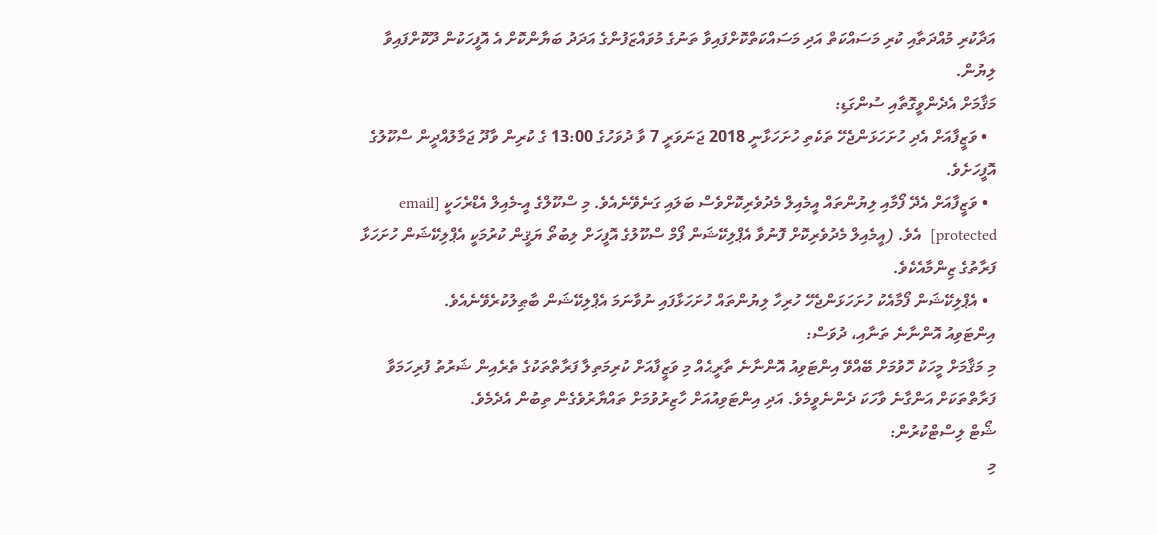އަދާކުރި މުއްދަތާއި ކުރި މަސައްކަތް އަދި މަސައްކަތްކޮށްފައިވާ ތަނުގެ މުވައްޒަފުންގެ އަދަދު ބަޔާންކޮށް އެ އޮފީހަކުން ދޫކޮށްފައިވާ ލިޔުން.
މަޤާމަށް އެދެންވީގޮތާއި ސުންގަޑި:
  • ވަޒީފާއަށް އެދި ހުށަހަޅަންޖެހޭ ތަކެތި ހުށަހަޅާނީ 2018 ޖަނަވަރީ 7 ވާ ދުވަހުގެ 13:00 ގެ ކުރިން ވާދޫ ޖަމާލުއްދީން ސްކޫލުގެ އޮފީހަށެވެ.
  • ވަޒީފާއަށް އެދޭ ފޯމާއި ލިޔުންތައް އީމެއިލް މެދުވެރިކޮށްވެސް ބަލައި ގަނެވޭނެއެވެ. މި ސްކޫލްގެ އީ-މެއިލް އެޑްރެހަކީ [email protected]  އެވެ. (އީމެއިލް މެދުވެރިކޮށް ފޮނުވާ އެޕްލިކޭޝަން ފޯމް ސްކޫލުގެ އޮފީހަށް ލިބުތޯ ޔަޤީން ކުރުމަކީ އެޕްލިކޭޝަން ހުށަހަޅާ ފަރާތުގެ ޒިންމާއެކެވެ.
  • އެޕްލިކޭޝަން ފޯމާއެކު ހުށަހަޅަންޖެހޭ ހުރިހާ ލިޔުންތައް ހުށަހަޅާފައި ނުވާނަމަ އެޕްލިކޭޝަން ބާޠިލުކުރެވޭނެއެވެ.
އިންޓަވިއު އޮންނާނެ ތަނާއި، ދުވަސް:
މި މަޤާމަށް މީހަކު ހޮވުމަށް ބޭއްވޭ އިންޓަވިއު އޮންނާނެ ތާރީޙެއް މި ވަޒީފާއަށް ކުރިމަތިލާ ފަރާތްތަކުގެ ތެރެއިން ޝަރުތު ފުރިހަމަވާ ފަރާތްތަކަށް އަންގާނެ ވާހަކަ ދެންނެވީމެވެ. އަދި އިންޓަވިއުއަށް ހާޒިރުވުމަށް ތައްޔާރުވެގެން ތިބުން އެދެމެވެ.
ޝޯޓް ލިސްޓްކުރުން:
މި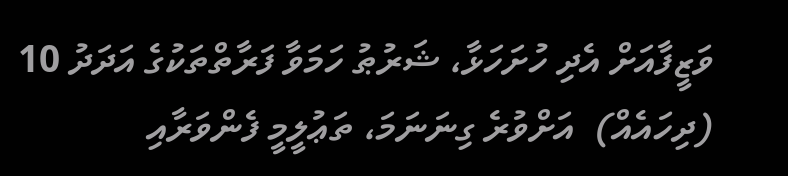ވަޒީފާއަށް އެދި ހުށަހަޅާ، ޝަރުޠު ހަމަވާ ފަރާތްތަކުގެ އަދަދު 10 (ދިހައެއް)  އަށްވުރެ ގިނަނަމަ، ތަޢުލީމީ ފެންވަރާއި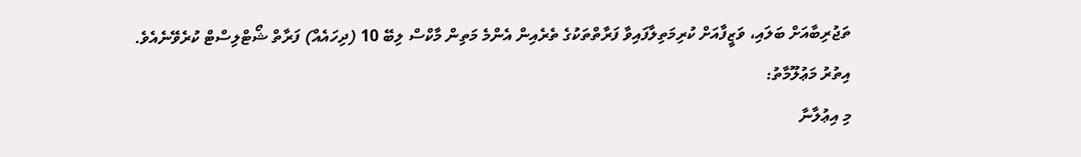ތަޖުރިބާއަށް ބަލައި، ވަޒީފާއަށް ކުރިމަތިލާފައިވާ ފަރާތްތަކުގެ ތެރެއިން އެންމެ މަތިން މާކްސް ލިބޭ 10 (ދިހައެއް) ފަރާތް ޝޯޓްލިސްޓް ކުރެވޭނެއެވެ.
އިތުރު މަޢުލޫމާތު:
މި އިޢުލާނާ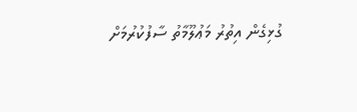ގުޅިގެން އިތުރު މަޢުލޫމާތު ސާފުކުރުމަށް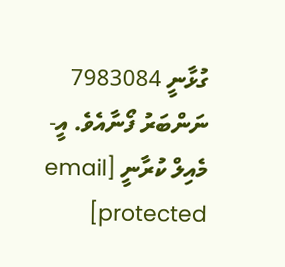ގުޅާނީ 7983084 ނަންބަރު ފޯނާއެވެ. އީ- މެއިލް ކުރާނީ [email protected]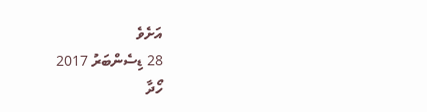އަށެވެ
28 ޑިސެންބަރު 2017
ހޯދާ